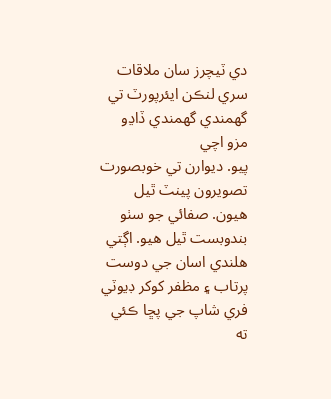دي ٽيچرز سان ملاقات
سري لنڪن ايئرپورٽ تي گهمندي گهمندي ڏاڍو مزو اچي
پيو. ديوارن تي خوبصورت تصويرون پينٽ ٿيل هيون. صفائي جو سٺو بندوبست ٿيل هيو. اڳتي
هلندي اسان جي دوست پرتاب ۽ مظفر کوکر ڊيوٽي فري شاپ جي پڇا ڪئي ته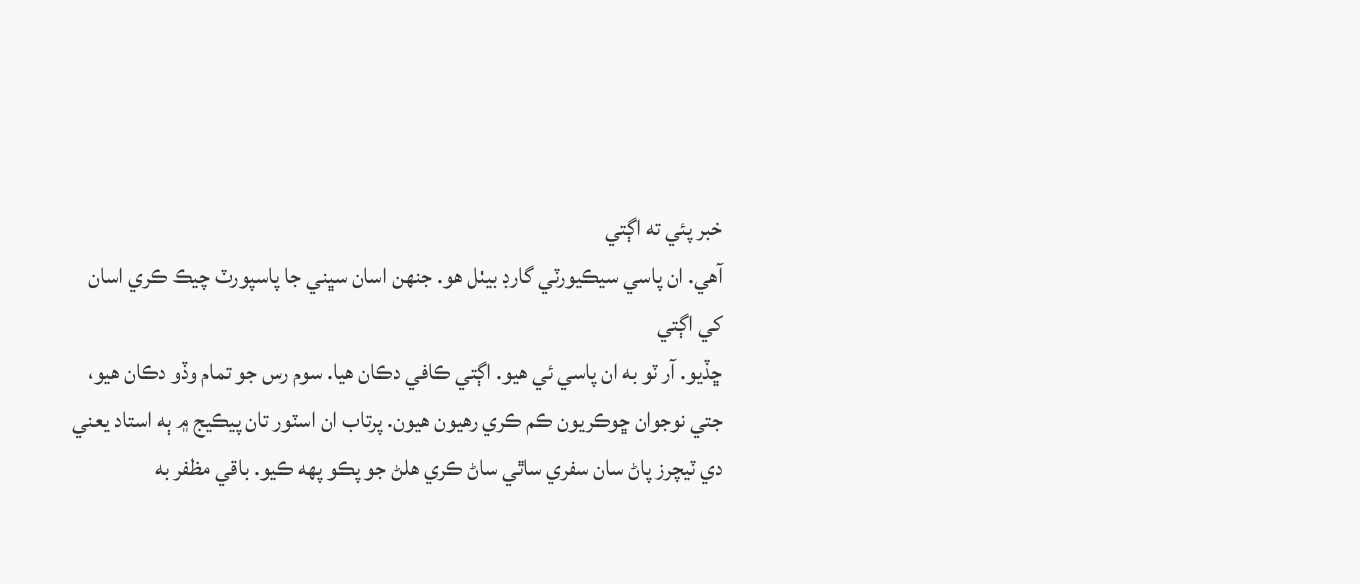خبر پئي ته اڳتي
آهي. ان پاسي سيڪيورٽي گارڊ بيٺل هو. جنهن اسان سڀني جا پاسپورٽ چيڪ ڪري اسان کي اڳتي
ڇڏيو. آر ٽو به ان پاسي ئي هيو. اڳتي ڪافي دڪان هيا. سوم رس جو تمام وڏو دڪان هيو،
جتي نوجوان ڇوڪريون ڪم ڪري رهيون هيون. پرتاب ان اسٽور تان پيڪيج ۾ ٻه استاد يعني
دي ٽيچرز پاڻ سان سفري ساٿي ساڻ ڪري هلڻ جو پڪو پهه ڪيو. باقي مظفر به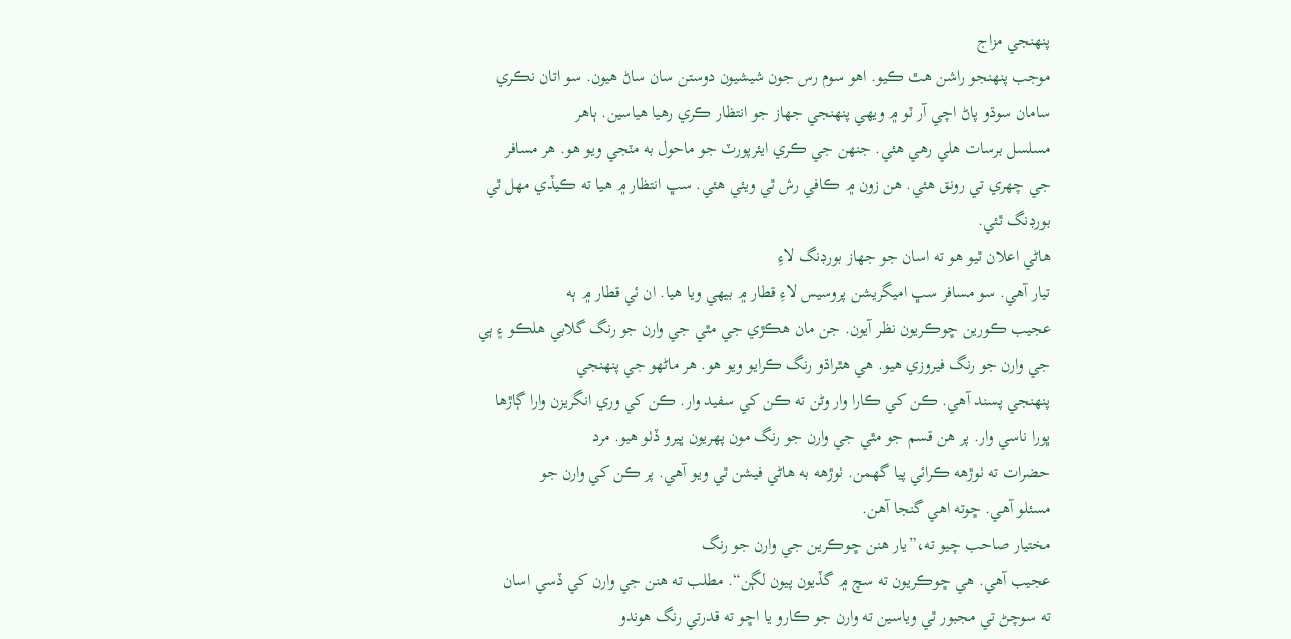پنهنجي مزاج
موجب پنهنجو راشن هٿ ڪيو. اهو سوم رس جون شيشيون دوستن سان ساڻ هيون. سو اتان نڪري
سامان سوڌو پاڻ اچي آر ٽو ۾ ويهي پنهنجي جهاز جو انتظار ڪري رهيا هياسين. ٻاهر
مسلسل برسات هلي رهي هئي. جنهن جي ڪري ايئرپورٽ جو ماحول به مٽجي ويو هو. هر مسافر
جي چهري تي رونق هئي. هن زون ۾ ڪافي رش ٿي ويئي هئي. سڀ انتظار ۾ هيا ته ڪيڏي مهل ٿي
بورڊنگ ٿئي.
هاڻي اعلان ٿيو هو ته اسان جو جهاز بورڊنگ لاءِ
تيار آهي. سو مسافر سڀ اميگريشن پروسيس لاءِ قطار ۾ بيهي ويا هيا. ان ئي قطار ۾ ٻه
عجيب ڪورين ڇوڪريون نظر آيون. جن مان هڪڙي جي مٿي جي وارن جو رنگ گلابي هلڪو ۽ ٻي
جي وارن جو رنگ فيروزي هيو. هي هٿراڌو رنگ ڪرايو ويو هو. هر ماڻهو جي پنهنجي
پنهنجي پسند آهي. ڪن کي ڪارا وار وڻن ته ڪن کي سفيد وار. ڪن کي وري انگريزن وارا ڳاڙها
ڀورا ناسي وار. پر هن قسم جو مٿي جي وارن جو رنگ مون پهريون ڀيرو ڏٺو هيو. مرد
حضرات ته ٺوڙهه ڪرائي پيا گهمن. ٺوڙهه به هاڻي فيشن ٿي ويو آهي. پر ڪن کي وارن جو
مسئلو آهي. ڇوته اهي گنجا آهن.
مختيار صاحب چيو ته،”يار هنن ڇوڪرين جي وارن جو رنگ
عجيب آهي. هي ڇوڪريون ته سچ ۾ گڏيون پيون لڳن“. مطلب ته هنن جي وارن کي ڏسي اسان
ته سوچڻ تي مجبور ٿي وياسين ته وارن جو ڪارو يا اڇو ته قدرتي رنگ هوندو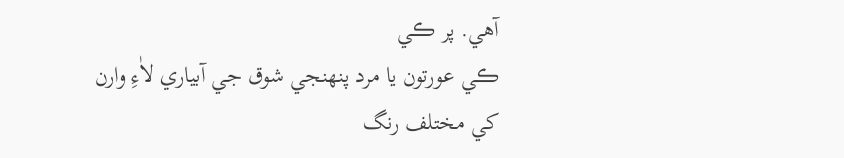آهي. پر ڪي
ڪي عورتون يا مرد پنهنجي شوق جي آبياري لاٰءِ وارن کي مختلف رنگ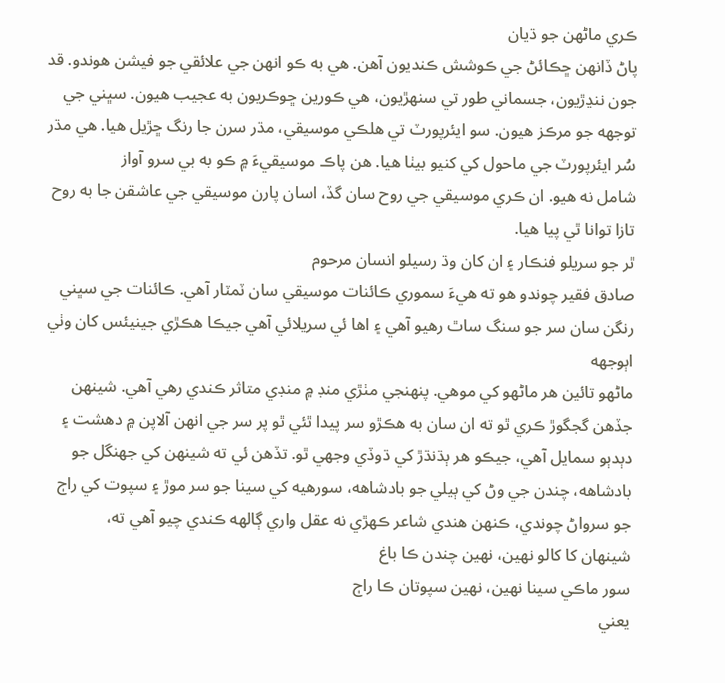ڪري ماڻهن جو ڌيان
پاڻ ڏانهن ڇڪائڻ جي ڪوشش ڪنديون آهن. هي به ڪو انهن جي علائقي جو فيشن هوندو. قد
جون ننڍڙيون، جسماني طور تي سنهڙيون، هي ڪورين ڇوڪريون به عجيب هيون. سڀني جي
توجهه جو مرڪز هيون. سو ايئرپورٽ تي هلڪي موسيقي، مڌر سرن جا رنگ ڇڙيل هيا. هي مڌر
سُر ايئرپورٽ جي ماحول کي کنيو بيٺا هيا. هن پاڪ موسيقيءَ ۾ ڪو به بي سرو آواز
شامل نه هيو. ان ڪري موسيقي جي روح سان گڏ، اسان پارن موسيقي جي عاشقن جا به روح
تازا توانا ٿي پيا هيا.
ٿر جو سريلو فنڪار ۽ ان کان وڌ رسيلو انسان مرحوم
صادق فقير چوندو هو ته هيءَ سموري ڪائنات موسيقي سان ٽمٽار آهي. ڪائنات جي سڀني
رنگن سان سر جو سنگ ساٿ رهيو آهي ۽ اها ئي سريلائي آهي جيڪا هڪڙي جينيئس کان وٺي اٻوجهه
ماڻهو تائين هر ماڻهو کي موهي. پنهنجي مٺڙي منڊ ۾ منڊي متاثر ڪندي رهي آهي. شينهن
جڏهن گجگوڙ ڪري ٿو ته ان سان به هڪڙو سر پيدا ٿئي ٿو پر سر جي انهن آلاپن ۾ دهشت ۽
دٻدٻو سمايل آهي، جيڪو هر ٻڌنڌڙ کي ڌوڏي وجهي ٿو. تڏهن ئي ته شينهن کي جهنگل جو
بادشاهه، چندن جي وڻ کي ٻيلي جو بادشاهه، سورهيه کي سينا جو سر موڙ ۽ سپوت کي راڄ
جو سرواڻ چوندي، ڪنهن هندي شاعر ڪهڙي نه عقل واري ڳالهه ڪندي چيو آهي ته،
شينهان کا کالو نهين، نهين چندن ڪا باغ
سور ماڪي سينا نهين، نهين سپوتان ڪا راڄ
يعني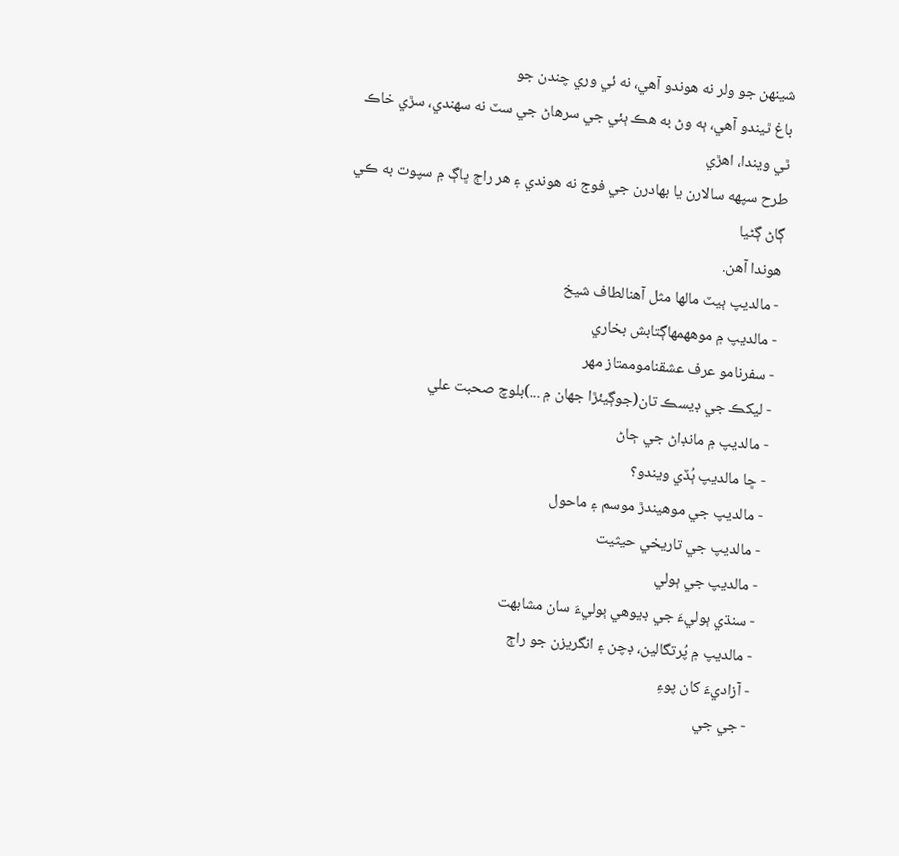شينهن جو ولر نه هوندو آهي، نه ئي وري چندن جو
باغ ٿيندو آهي، ٻه وڻ به هڪ ٻئي جي سرهاڻ جي سٽ نه سهندي، سڙي خاڪ ٿي ويندا، اهڙي
طرح سپهه سالارن يا بهادرن جي فوج نه هوندي ۽ هر راڄ ڀاڳ ۾ سپوت به ڪي ڳاڻ ڳڻيا
هوندا آهن.
- مالديپ ٻيٽ مالها مثل آهنالطاف شيخ
- مالديپ ۾ موههمهاڳتابش بخاري
- سفرنامو عرف عشقناموممتاز مهر
- ليکڪ جي ڊيسڪ تان(جوڳيئڙا جهان ۾ ...)بلوچ صحبت علي
- مالديپ ۾ مانڊاڻ جي ڄاڻ
- ڇا مالديپ ٻُڏي ويندو؟
- مالديپ جي موهيندڙ موسم ۽ ماحول
- مالديپ جي تاريخي حيثيت
- مالديپ جي ٻولي
- سنڌي ٻوليءَ جي ڊيوهي ٻوليءَ سان مشابهت
- مالديپ ۾ پُرتگالين، ڊچن ۽ انگريزن جو راڄ
- آزاديءَ کان پوءِ
- جي جي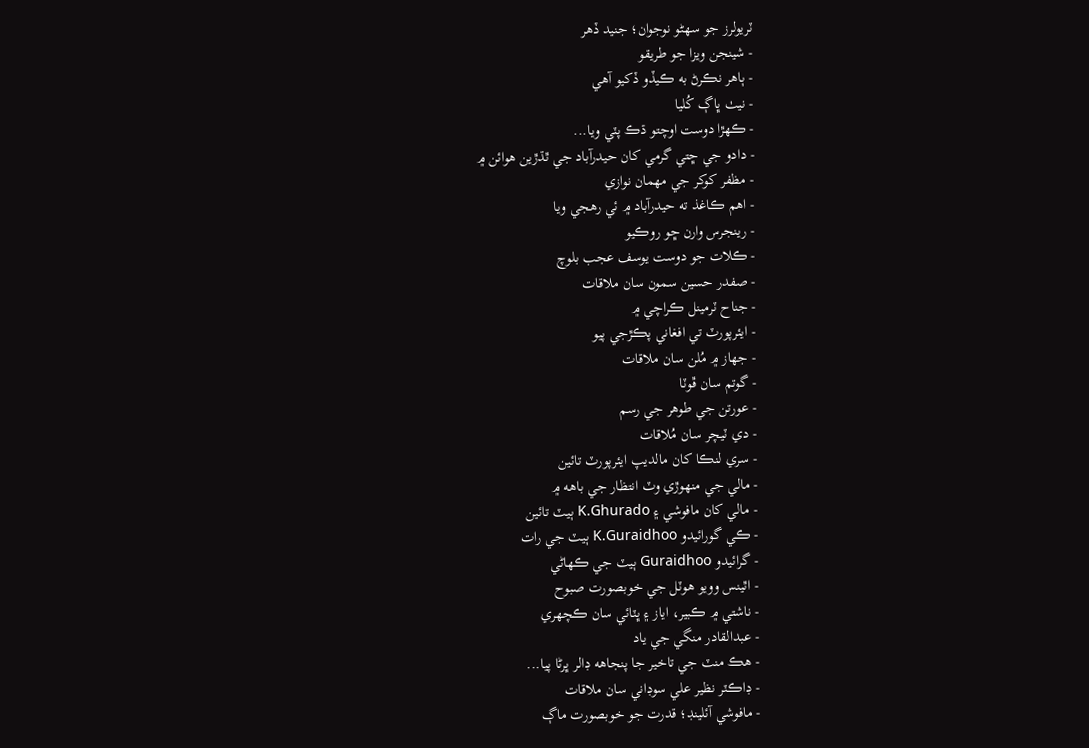ٽريولرز جو سهڻو نوجوان؛ جنيد ڏهر
- شينجن ويزا جو طريقو
- ٻاهر نڪرڻ به ڪيڏو ڏکيو آهي
- نيٺ ڀاڳ کُليا
- ڪهڙا دوست اوچتو ڌڪ پٽي ويا...
- دادو جي ڇتي گرمي کان حيدرآباد جي ٿڌڙين هوائن ۾
- مظفر کوکر جي مهمان نوازي
- اهم ڪاغذ ته حيدرآباد ۾ ئي رهجي ويا
- رينجرس وارن ڇو روڪيو
- ڪلات جو دوست يوسف عجب بلوچ
- صفدر حسين سمون سان ملاقات
- جناح ٽرمينل ڪراچي ۾
- ايئرپورٽ تي افغاني پڪڙجي پيو
- جهاز ۾ مُلن سان ملاقات
- گوتم سان ڦوٽا
- عورتن جي طوهر جي رسم
- دي ٽيچر سان مُلاقات
- سري لنڪا کان مالديپ ايئرپورٽ تائين
- مالي جي منهوڙي وٽ انتظار جي باهه ۾
- مالي کان مافوشي ۽ K.Ghurado ٻيٽ تائين
- ڪي گورائيدو K.Guraidhoo ٻيٽ جي رات
- گرائيدو Guraidhoo ٻيٽ جي ڪهاڻي
- اٿينس وويو هوٽل جي خوبصورت صبوح
- ناشتي ۾ ڪبير، اياز ۽ ڀٽائي سان ڪچهري
- عبدالقادر منگي جي ياد
- هڪ منٽ جي تاخير جا پنجاهه ڊالر ڀرڻا پيا...
- ڊاڪٽر نظير علي سوڊاني سان ملاقات
- مافوشي آئلينڊ؛ قدرت جو خوبصورت ماڳ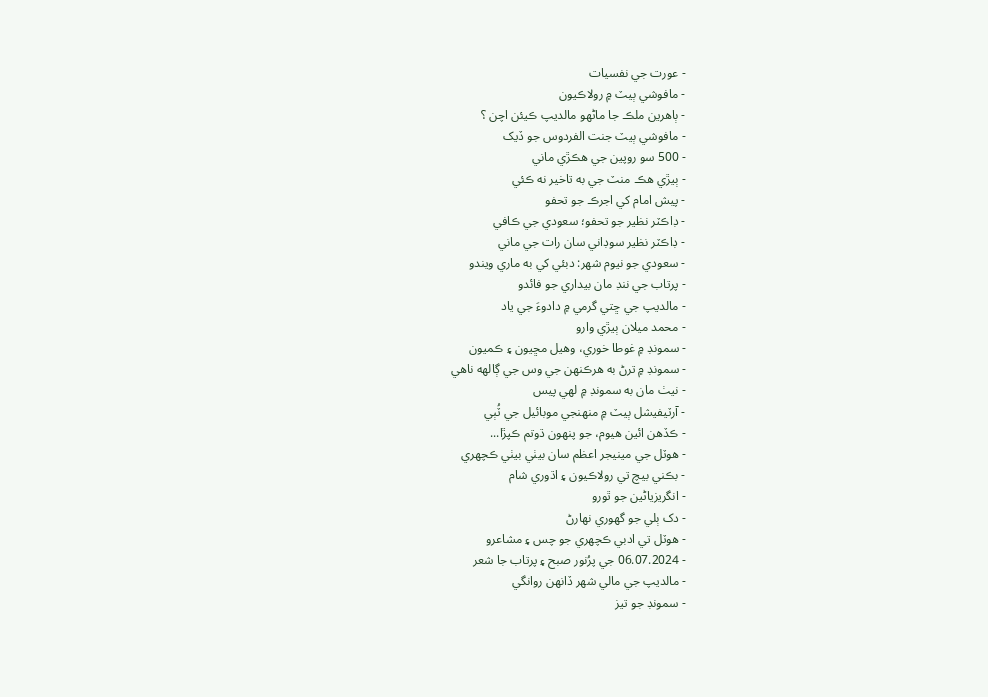- عورت جي نفسيات
- مافوشي ٻيٽ ۾ رولاڪيون
- ٻاهرين ملڪ جا ماڻهو مالديپ ڪيئن اچن ؟
- مافوشي ٻيٽ جنت الفردوس جو ڏيک
- 500 سو روپين جي هڪڙي ماني
- ٻيڙي هڪ منٽ جي به تاخير نه ڪئي
- پيش امام کي اجرڪ جو تحفو
- ڊاڪٽر نظير جو تحفو؛ سعودي جي ڪافي
- ڊاڪٽر نظير سوڊاني سان رات جي ماني
- سعودي جو نيوم شهر: دبئي کي به ماري ويندو
- پرتاب جي ننڊ مان بيداري جو فائدو
- مالديپ جي ڇتي گرمي ۾ دادوءَ جي ياد
- محمد ميلان ٻيڙي وارو
- سمونڊ ۾ غوطا خوري، وهيل مڇيون ۽ ڪميون
- سمونڊ ۾ ترڻ به هرڪنهن جي وس جي ڳالهه ناهي
- نيٺ مان به سمونڊ ۾ لهي پيس
- آرٽيفيشل ٻيٽ ۾ منهنجي موبائيل جي ٽُٻي
- ڪڏهن ائين هيوم، جو پنهون ڌوتم ڪپڙا...
- هوٽل جي مينيجر اعظم سان بيٺي بيٺي ڪچهري
- بڪني بيچ تي رولاڪيون ۽ اڌوري شام
- انگريزياڻين جو ٿورو
- دک ٻلي جو گهوري نهارڻ
- هوٽل تي ادبي ڪچهري جو چس ۽ مشاعرو
- 06.07.2024 جي پرُنور صبح ۽ پرتاب جا شعر
- مالديپ جي مالي شهر ڏانهن روانگي
- سمونڊ جو تيز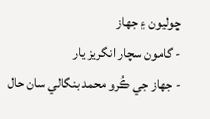ڇوليون ۽ جهاز
- گامون سچار انگريز يار
- جهاز جي ڪُرو محمد بنگالي سان حال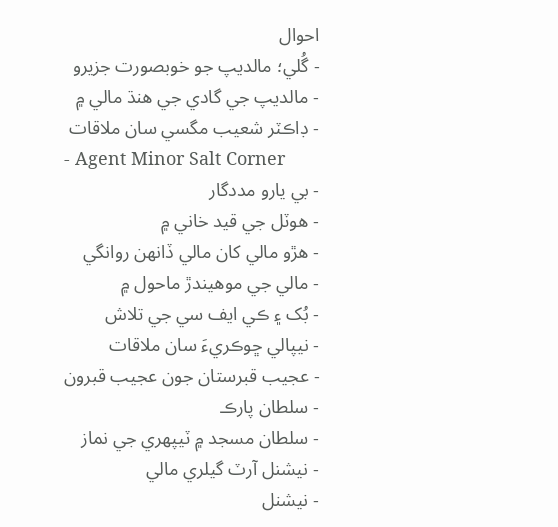احوال
- گُلي؛ مالديپ جو خوبصورت جزيرو
- مالديپ جي گادي جي هنڌ مالي ۾
- ڊاڪٽر شعيب مگسي سان ملاقات
- Agent Minor Salt Corner
- بي يارو مددگار
- هوٽل جي قيد خاني ۾
- هڙو مالي کان مالي ڏانهن روانگي
- مالي جي موهيندڙ ماحول ۾
- بُک ۽ ڪي ايف سي جي تلاش
- نيپالي ڇوڪريءَ سان ملاقات
- عجيب قبرستان جون عجيب قبرون
- سلطان پارڪ
- سلطان مسجد ۾ ٽيپهري جي نماز
- نيشنل آرٽ گيلري مالي
- نيشنل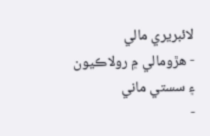لائبريري مالي
- هڙومالي ۾ رولاڪيون ۽ سستي ماني
-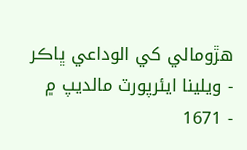هڙومالي کي الوداعي ڀاڪر
- ويلينا ايئرپورٽ مالديپ ۾
- 1671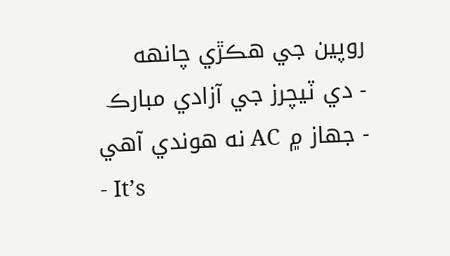روپين جي هڪڙي چانهه
- دي ٽيچرز جي آزادي مبارڪ
- جهاز ۾ AC نه هوندي آهي
- It’s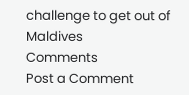challenge to get out of Maldives
Comments
Post a Comment